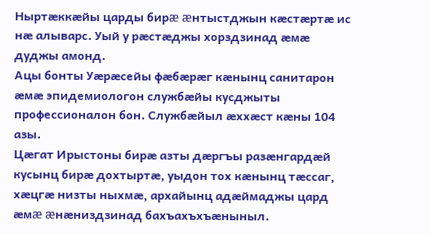Ныртæккæйы царды бирæ æнтыстджын кæстæртæ ис нæ алыварс. Уый у рæстæджы хорздзинад æмæ дуджы амонд.
Ацы бонты Уæрæсейы фæбæрæг кæнынц санитарон æмæ эпидемиологон службæйы кусджыты профессионалон бон. Службæйыл æххæст кæны 104 азы.
Цæгат Ирыстоны бирæ азты дæргъы разæнгардæй кусынц бирæ дохтыртæ, уыдон тох кæнынц тæссаг, хæцгæ низты ныхмæ, архайынц адæймаджы цард æмæ æнæниздзинад бахъахъхъæныныл.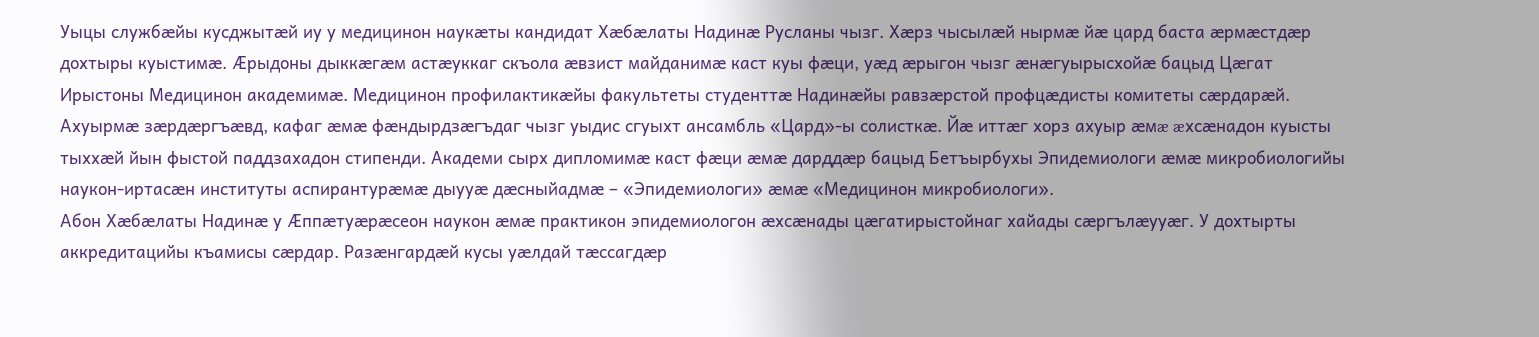Уыцы службæйы кусджытæй иу у медицинон наукæты кандидат Хæбæлаты Надинæ Русланы чызг. Хæрз чысылæй нырмæ йæ цард баста æрмæстдæр дохтыры куыстимæ. Æрыдоны дыккæгæм астæуккаг скъола æвзист майданимæ каст куы фæци, уæд æрыгон чызг æнæгуырысхойæ бацыд Цæгат Ирыстоны Медицинон академимæ. Медицинон профилактикæйы факультеты студенттæ Надинæйы равзæрстой профцæдисты комитеты сæрдарæй. Ахуырмæ зæрдæргъæвд, кафаг æмæ фæндырдзæгъдаг чызг уыдис сгуыхт ансамбль «Цард»-ы солисткæ. Йæ иттæг хорз ахуыр æмæ æхсæнадон куысты тыххæй йын фыстой паддзахадон стипенди. Академи сырх дипломимæ каст фæци æмæ дарддæр бацыд Бетъырбухы Эпидемиологи æмæ микробиологийы наукон-иртасæн институты аспирантурæмæ дыууæ дæсныйадмæ – «Эпидемиологи» æмæ «Медицинон микробиологи».
Абон Хæбæлаты Надинæ у Æппæтуæрæсеон наукон æмæ практикон эпидемиологон æхсæнады цæгатирыстойнаг хайады сæргълæууæг. У дохтырты аккредитацийы къамисы сæрдар. Разæнгардæй кусы уæлдай тæссагдæр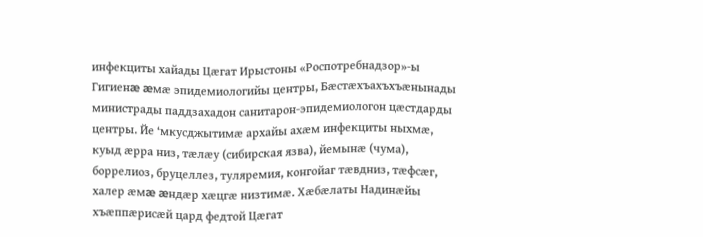инфекциты хайады Цæгат Ирыстоны «Роспотребнадзор»-ы Гигиенæ æмæ эпидемиологийы центры, Бæстæхъахъхъæнынады министрады паддзахадон санитарон-эпидемиологон цæстдарды центры. Йе ‘мкусджытимæ архайы ахæм инфекциты ныхмæ, куыд æрра низ, тæлæу (сибирская язва), йемынæ (чума), боррелиоз, бруцеллез, туляремия, конгойаг тæвдниз, тæфсæг, халер æмæ æндæр хæцгæ низтимæ. Хæбæлаты Надинæйы хъæппæрисæй цард федтой Цæгат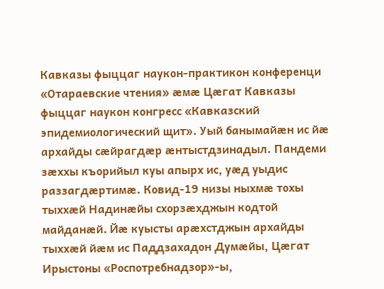Кавказы фыццаг наукон-практикон конференци «Отараевские чтения» æмæ Цæгат Кавказы фыццаг наукон конгресс «Кавказский эпидемиологический щит». Уый банымайæн ис йæ архайды сæйрагдæр æнтыстдзинадыл. Пандеми зæххы къорийыл куы апырх ис, уæд уыдис раззагдæртимæ. Ковид-19 низы ныхмæ тохы тыххæй Надинæйы схорзæхджын кодтой майданæй. Йæ куысты арæхстджын архайды тыххæй йæм ис Паддзахадон Думæйы, Цæгат Ирыстоны «Роспотребнадзор»-ы,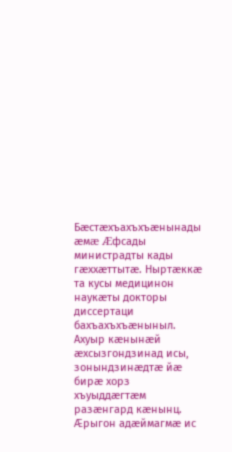Бæстæхъахъхъæнынады æмæ Æфсады министрадты кады гæххæттытæ. Ныртæккæ та кусы медицинон наукæты докторы диссертаци бахъахъхъæныныл. Ахуыр кæнынæй æхсызгондзинад исы, зонындзинæдтæ йæ бирæ хорз хъуыддæгтæм разæнгард кæнынц. Æрыгон адæймагмæ ис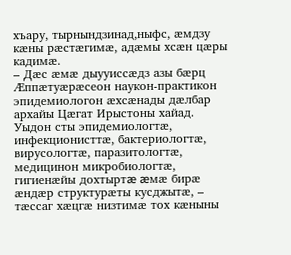хъару, тырнындзинад,ныфс, æмдзу кæны рæстæгимæ, адæмы хсæн цæры кадимæ.
– Дæс æмæ дыууиссæдз азы бæрц Æппæтуæрæсеон наукон-практикон эпидемиологон æхсæнады дæлбар архайы Цæгат Ирыстоны хайад. Уыдон сты эпидемиологтæ, инфекционисттæ, бактериологтæ, вирусологтæ, паразитологтæ, медицинон микробиологтæ, гигиенæйы дохтыртæ æмæ бирæ æндæр структурæты кусджытæ, – тæссаг хæцгæ низтимæ тох кæныны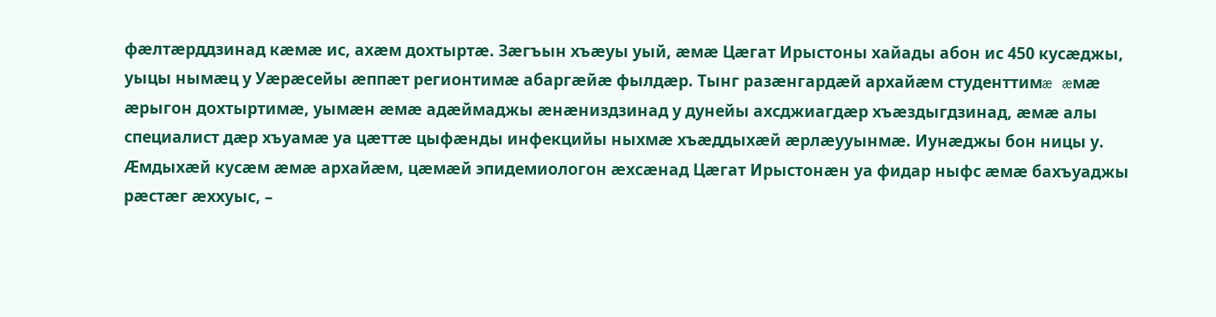фæлтæрддзинад кæмæ ис, ахæм дохтыртæ. Зæгъын хъæуы уый, æмæ Цæгат Ирыстоны хайады абон ис 450 кусæджы, уыцы нымæц у Уæрæсейы æппæт регионтимæ абаргæйæ фылдæр. Тынг разæнгардæй архайæм студенттимæ æмæ æрыгон дохтыртимæ, уымæн æмæ адæймаджы æнæниздзинад у дунейы ахсджиагдæр хъæздыгдзинад, æмæ алы специалист дæр хъуамæ уа цæттæ цыфæнды инфекцийы ныхмæ хъæддыхæй æрлæууынмæ. Иунæджы бон ницы у. Æмдыхæй кусæм æмæ архайæм, цæмæй эпидемиологон æхсæнад Цæгат Ирыстонæн уа фидар ныфс æмæ бахъуаджы рæстæг æххуыс, –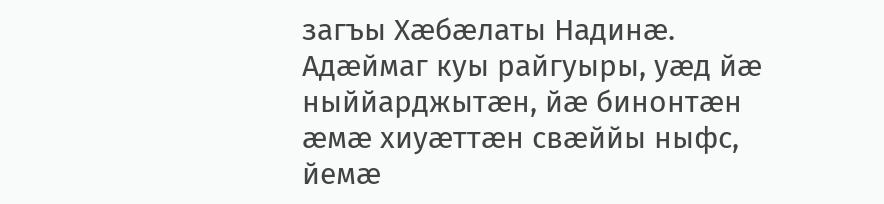загъы Хæбæлаты Надинæ.
Адæймаг куы райгуыры, уæд йæ ныййарджытæн, йæ бинонтæн æмæ хиуæттæн свæййы ныфс, йемæ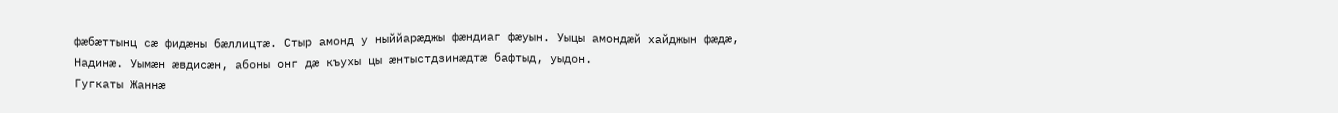фæбæттынц сæ фидæны бæллицтæ. Стыр амонд у ныййарæджы фæндиаг фæуын. Уыцы амондæй хайджын фæдæ, Надинæ. Уымæн æвдисæн, абоны онг дæ къухы цы æнтыстдзинæдтæ бафтыд, уыдон.
Гугкаты Жаннæ